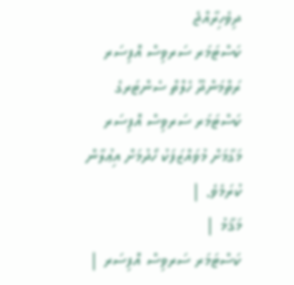ދިވެހިރާއްޖެ
ކަސްޓަމަރ ސަރވިސް އޮފިސަރ
ރަތްމަންދޫ ހެލްތް ސެންޓަރގެ ކަސްޓަމަރ ސަރވިސް އޮފިސަރ މަގާމަށް މުވައްޒަފަކު ހޯދުމަށް އިޢުލާން ކުރަމެވެ. |
މަޤާމު |
ކަސްޓަމަރ ސަރވިސް އޮފިސަރ |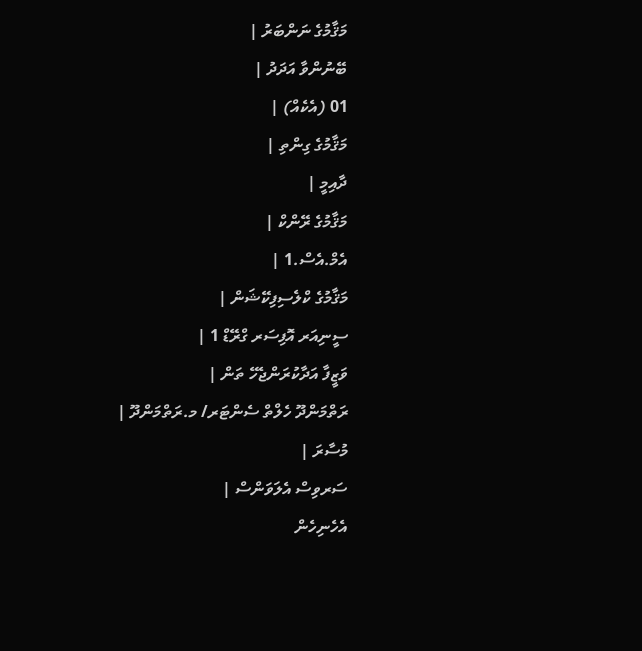މަޤާމުގެ ނަންބަރު |
ބޭނުންވާ އަދަދު |
01 (އެކެއް) |
މަޤާމުގެ ގިންތި |
ދާއިމީ |
މަޤާމުގެ ރޭންކް |
އެމް.އެސް.1 |
މަޤާމުގެ ކްލެސިފިކޭޝަން |
ސީނިއަރ އޮފިސަރ ގްރޭޑް 1 |
ވަޒީފާ އަދާކުރަންޖެހޭ ތަން |
ރަތްމަންދޫ ހެލްތް ސެންޓަރ/ މ.ރަތްމަންދޫ |
މުސާރަ |
ސަރވިސް އެލަވަންސް |
އެހެނިހެން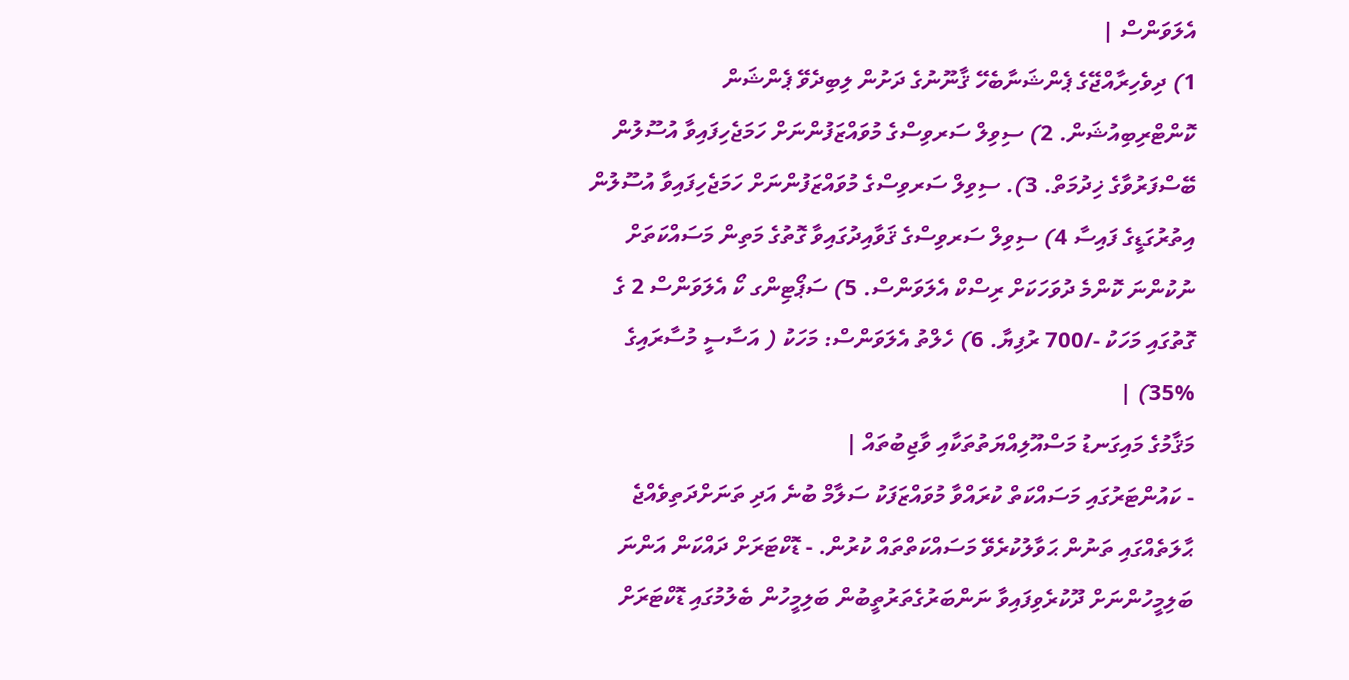އެލަވަންސް |
1) ދިވެހިރާއްޖޭގެ ޕެންޝަނާބެހޭ ޤާނޫނުގެ ދަށުން ލިބިދެވޭ ޕެންޝަން ކޮންޓްރިބިއުޝަން. 2) ސިވިލް ސަރވިސްގެ މުވައްޒަފުންނަށް ހަމަޖެހިފައިވާ އުސޫލުން ބޭސްފަރުވާގެ ޚިދުމަތް. 3). ސިވިލް ސަރވިސްގެ މުވައްޒަފުންނަށް ހަމަޖެހިފައިވާ އުސޫލުން އިތުރުގަޑީގެ ފައިސާ 4) ސިވިލް ސަރވިސްގެ ޤަވާއިދުގައިވާ ގޮތުގެ މަތިން މަސައްކަތަށް ނުކުންނަ ކޮންމެ ދުވަހަކަށް ރިސްކް އެލަވަންސް. 5) ސަޕޯޓިންގ ކޯ އެލަވަންސް 2 ގެ ގޮތުގައި މަހަކު -/700 ރުފިޔާ. 6) ހެލްތު އެލަވަންސް: މަހަކު ( އަސާސީ މުސާރައިގެ %35) |
މަޤާމުގެ މައިގަނޑު މަސްއޫލިއްޔަތުތަކާއި ވާޖިބުތައް |
- ކައުންޓަރުގައި މަސައްކަތް ކުރައްވާ މުވައްޒަފަކު ސަލާމް ބުނެ އަދި ތަނަށްދަތިވެއްޖެ ޙާލަތެއްގައި ތަނުން ޙަވާލުކުރެވޭ މަސައްކަތްތައް ކުރުން. - ޑޮކްޓަރަށް ދައްކަން އަންނަ ބަލިމީހުންނަށް ދޫކުރެވިފައިވާ ނަންބަރުގެތަރުތީބުން ބަލިމީހުން ބެލުމުގައި ޑޮކްޓަރަށް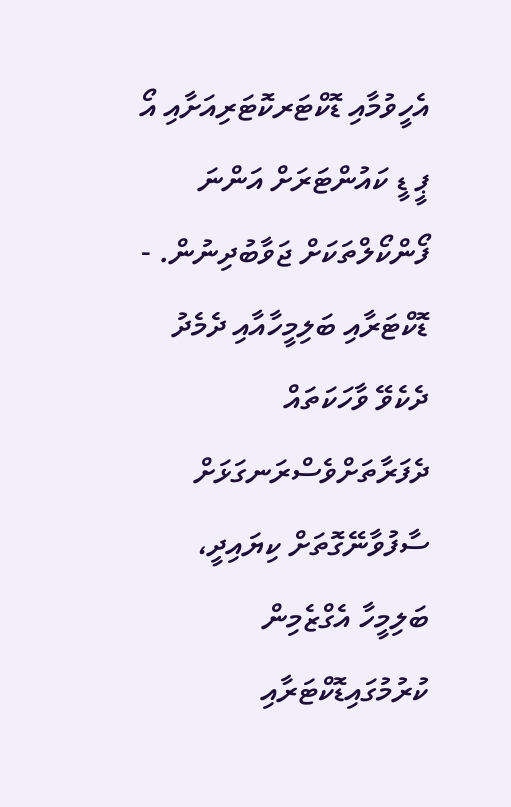އެހީވުމާއި ޑޮކްޓަރކޮޓަރިއަށާއި އޯ ޕީ ޑީ ކައުންޓަރަށް އަންނަ ފޯންކޯލްތަކަށް ޖަވާބުދިނުން. - ޑޮކްޓަރާއި ބަލިމީހާއާއި ދެމެދު ދެކެވޭ ވާހަކަތައް ދެފަރާތަށްވެސްރަނގަޅަށް ސާފުވާނޭގޮތަށް ކިޔައިދީ، ބަލިމީހާ އެގްޒެމިން ކުރުމުގައިޑޮކްޓަރާއި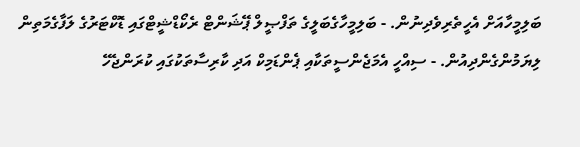ބަލިމީހާއަށް އެހީތެރިވެދިނުން. - ބަލިމީހާގެބަލީގެ ތަފްޞީލް ޕޭޝަންޓް ރެކޯޑްޝީޓްގައި ޑޮކްޓަރުގެ ލަފާގެމަތިން ލިޔަމުންގެންދިއުން. - ސިއްހީ އެމަޖެންސީތަކާއި ޕެންޑަމިކް އަދި ކާރިސާތަކުގައި ކުރަންޖެހޭ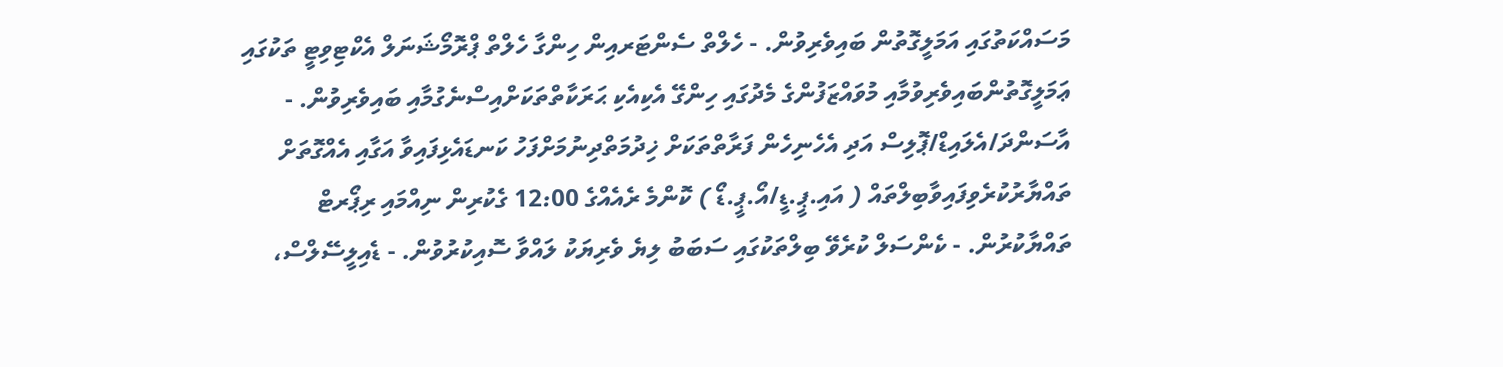މަސައްކަތުގައި އަމަލީގޮތުން ބައިވެރިވުން. - ހެލްތް ސެންޓަރއިން ހިންގާ ހެލްތް ޕްރޮމޯޝަނަލް އެކްޓިވިޓީ ތަކުގައި ޢަމަލީގޮތުންބައިވެރިވުމާއި މުވައްޒަފުންގެ މެދުގައި ހިންގޭ އެކިއެކި ޙަރަކާތްތަކަށްއިސްނެގުމާއި ބައިވެރިވުން. - އާސަންދަ/އެލައިޑް/ޕޮލިސް އަދި އެހެނިހެން ފަރާތްތަކަށް ޚިދުމަތްދިނުމަށްފަހު ކަނޑައެޅިފައިވާ އަގާއި އެއްގޮތަށް ތައްޔާރުކުރެވިފައިވާބިލްތައް ( އައި.ޕީ.ޑީ/އޯ.ޕީ.ޑޯ ) ކޮންމެ ރެއެއްގެ 12:00 ގެކުރިން ނިއްމައި ރިޕޯރޓް ތައްޔާކުރުން. - ކެންސަލް ކުރެވޭ ބިލްތަކުގައި ސަބަބު ލިޔެ ވެރިޔަކު ލައްވާ ސޮއިކުރުވުން. - ޑެއިލީސޭލްސް،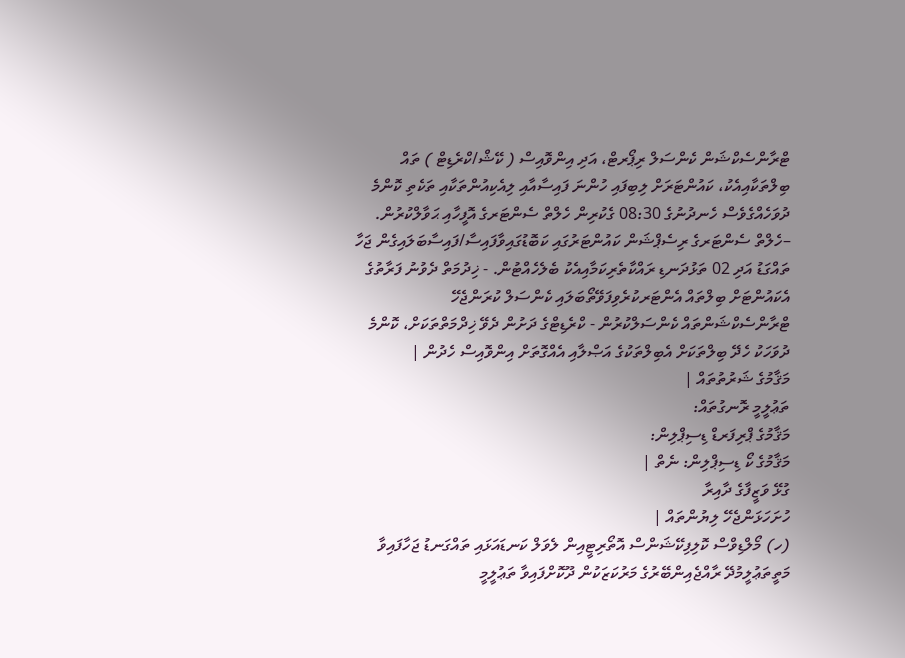ޓްރާންސެކްޝަން ކެންސަލް ރިޕޯރޓް، އަދި އިންވޮއިސް ( ކޭޝް/ކްރެޑިޓް ) ތައް ބިލްތަކާއިއެކު، ކައުންޓަރަށް ލިބިފައި ހުންނަ ފައިސާއާއި ލިއެކިއުންތަކާއި ތަކެތި ކޮންމެ ދުވަހެއްގެވެސް ހެނދުނުގެ 08:30 ގެކުރިން ހެލްތް ސެންޓަރގެ އޮފީހާއި ޙަވާލްކުރުން. –ހެލްތް ސެންޓަރގެ ރިސެޕްޝަން ކައުންޓަރުގައި ކަބޮޑުގައިވާފައިސާ/ފައިސާބަލައިގެން ޖަހާ ތައްގަޑު އަދި 02 ތަޅުދަނޑި ރައްކާތެރިކަމާއިއެކު ބެލެހެއްޓުން. - ޚިދުމަތް ދެވުނު ފަރާތުގެ އެކައުންޓަށް ބިލްތައް އެންޓަރކުރެވިފަވޭތޯބަލައި ކެންސަލް ކުރަންޖެހޭ ޓްރާންސެކްޝަންތައް ކެންސަލްކުރުން - ކްރެޑިޓްގެ ދަށުން ދެވޭ ޚިދްމަތްތަކަށް، ކޮންމެ ދުވަހަކު ހެދޭ ބިލްތަކަށް އެބިލްތަކުގެ އަޞްލާއި އެއްގޮތަށް އިންވޮއިސް ހެދުން |
މަޤާމުގެ ޝަރުތުތައް |
ތަޢުލީމީ ރޮނގުތައް:
މަޤާމުގެ ޕްރިފަރޑް ޑިސިޕްލިން:
މަޤާމުގެ ކޯ ޑިސިޕްލިން: ނެތް |
ގުޅޭ ވަޒީފާގެ ދާއިރާ
ހުށަހަޅަންޖެހޭ ލިޔުންތައް |
(ހ) މޯލްޑިވްސް ކޮލިފިކޭޝަންސް އޮތޯރިޓީއިން ލެވަލް ކަނޑައަޅައި ތައްގަނޑު ޖަހާފައިވާ މަތީތަޢުލީމުދޭ ރާއްޖެއިންބޭރުގެ މަރުކަޒަކުން ދޫކޮށްފައިވާ ތަޢުލީމީ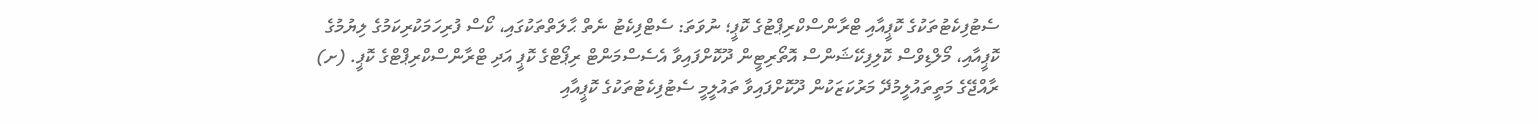ސެޓުފިކެޓުތަކުގެ ކޮޕީއާއި ޓްރާންސްކްރިޕްޓުގެ ކޮޕީ؛ ނުވަތަ: ސެޓްފިކެޓު ނެތް ޙާލަތްތަކުގައި، ކޯސް ފުރިހަމަކުރިކަމުގެ ލިޔުމުގެ ކޮޕީއާއި، މޯލްޑިވްސް ކޮލިފިކޭޝަންސް އޮތޯރިޓީން ދޫކޮށްފައިވާ އެސެސްމަންޓް ރިޕޯޓްގެ ކޮޕީ އަދި ޓްރާންސްކްރިޕްޓްގެ ކޮޕީ. (ށ) ރާއްޖޭގެ މަތީތައުލީމުދޭ މަރުކަޒަކުން ދޫކޮށްފައިވާ ތައުލީމީ ސެޓުފިކެޓުތަކުގެ ކޮޕީއާއި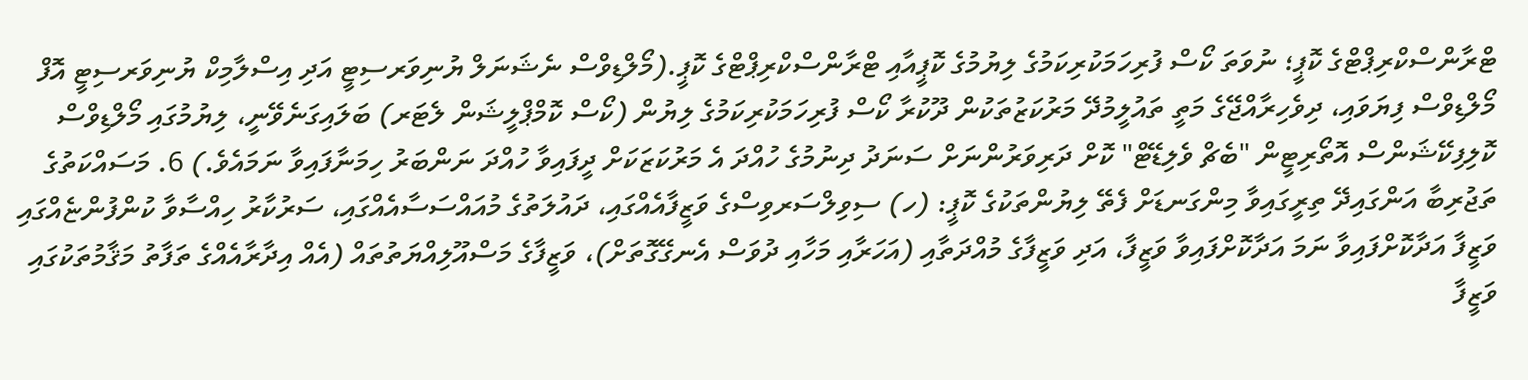ޓްރާންސްކްރިޕްޓްގެ ކޮޕީ؛ ނުވަތަ ކޯސް ފުރިހަމަކުރިކަމުގެ ލިޔުމުގެ ކޮޕީއާއި ޓްރާންސްކްރިޕްޓްގެ ކޮޕީ.(މޯލްޑިވްސް ނެޝަނަލް ޔުނިވަރސިޓީ އަދި އިސްލާމިކް ޔުނިވަރސިޓީ އޮފް މޯލްޑިވްސް ފިޔަވައި، ދިވެހިރާއްޖޭގެ މަތީ ތައުލީމުދޭ މަރުކަޒުތަކުން ދޫކުރާ ކޯސް ފުރިހަމަކުރިކަމުގެ ލިޔުން (ކޯސް ކޮމްޕްލީޝަން ލެޓަރ) ބަލައިގަނެވޭނީ، ލިޔުމުގައި މޯލްޑިވްސް ކޮލިފިކޭޝަންސް އޮތޯރިޓީން "ބެޗް ވެލިޑޭޓް" ކޮށް ދަރިވަރުންނަށް ސަނަދު ދިނުމުގެ ހުއްދަ އެ މަރުކަޒަކަށް ދީފައިވާ ހުއްދަ ނަންބަރު ހިމަނާފައިވާ ނަމައެވެ.) 6. މަސައްކަތުގެ ތަޖުރިބާ އަންގައިދޭ ތިރީގައިވާ މިންގަނޑަށް ފެތޭ ލިޔުންތަކުގެ ކޮޕީ: (ހ) ސިވިލްސަރވިސްގެ ވަޒީފާއެއްގައި، ދައުލަތުގެ މުއައްސަސާއެއްގައި، ސަރުކާރު ހިއްސާވާ ކުންފުންޏެއްގައި ވަޒީފާ އަދާކޮށްފައިވާ ނަމަ އަދާކޮށްފައިވާ ވަޒީފާ، އަދި ވަޒީފާގެ މުއްދަތާއި (އަހަރާއި މަހާއި ދުވަސް އެނގޭގޮތަށް)، ވަޒީފާގެ މަސްއޫލިއްޔަތުތައް (އެއް އިދާރާއެއްގެ ތަފާތު މަޤާމުތަކުގައި ވަޒީފާ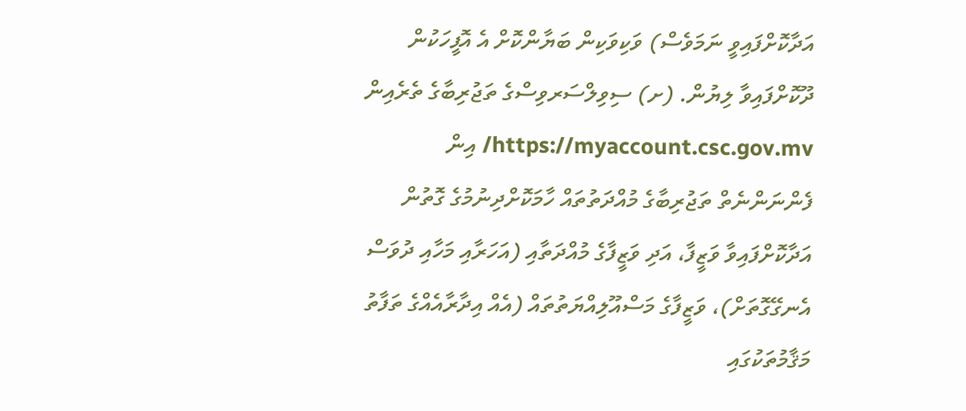އަދާކޮށްފައިވީ ނަމަވެސް) ވަކިވަކިން ބަޔާންކޮށް އެ އޮފީހަކުން ދޫކޮށްފައިވާ ލިޔުން. (ށ) ސިވިލްސަރވިސްގެ ތަޖުރިބާގެ ތެރެއިން https://myaccount.csc.gov.mv/ އިން ފެންނަންނެތް ތަޖުރިބާގެ މުއްދަތުތައް ހާމަކޮށްދިނުމުގެ ގޮތުން އަދާކޮށްފައިވާ ވަޒީފާ، އަދި ވަޒީފާގެ މުއްދަތާއި (އަހަރާއި މަހާއި ދުވަސް އެނގޭގޮތަށް)، ވަޒީފާގެ މަސްއޫލިއްޔަތުތައް (އެއް އިދާރާއެއްގެ ތަފާތު މަޤާމުތަކުގައި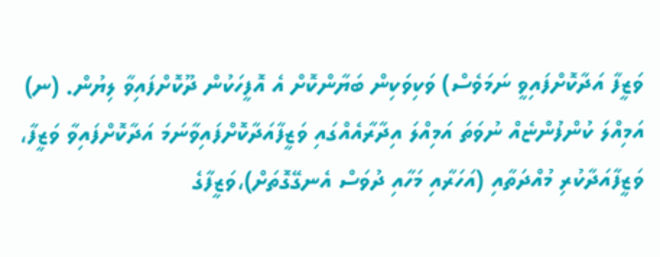ވަޒީފާ އަދާކޮށްފައިވީ ނަމަވެސް) ވަކިވަކިން ބަޔާންކޮށް އެ އޮފީހަކުން ދޫކޮށްފައިވާ ލިޔުން. (ނ) އަމިއްލަ ކުންފުންޏެއް ނުވަތަ އަމިއްލަ އިދާރާއެއްގައި ވަޒީފާއަދާކޮށްފައިވާނަމަ އަދާކޮށްފައިވާ ވަޒީފާ، ވަޒީފާއަދާކުރި މުއްދަތާއި (އަހަރާއި މަހާއި ދުވަސް އެނގޭގޮތަށް)،ވަޒީފާގެ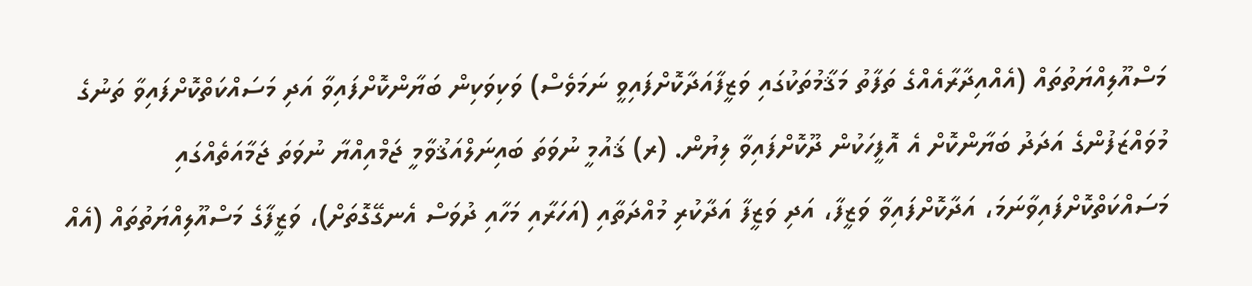މަސްއޫލިއްޔަތުތައް (އެއްއިދާރާއެއްގެ ތަފާތު މަޤާމުތަކުގައި ވަޒީފާއަދާކޮށްފައިވީ ނަމަވެސް) ވަކިވަކިން ބަޔާންކޮށްފައިވާ އަދި މަސައްކަތްކޮށްފައިވާ ތަނުގެ މުވައްޒަފުންގެ އަދަދު ބަޔާންކޮށް އެ އޮފީހަކުން ދޫކޮށްފައިވާ ލިޔުން. (ރ) ޤައުމީ ނުވަތަ ބައިނަލްއަޤުވާމީ ޖަމްއިއްޔާ ނުވަތަ ޖަމާއަތެއްގައި މަސައްކަތްކޮށްފައިވާނަމަ، އަދާކޮށްފައިވާ ވަޒީފާ، އަދި ވަޒީފާ އަދާކުރި މުއްދަތާއި (އަހަރާއި މަހާއި ދުވަސް އެނގޭގޮތަށް)، ވަޒީފާގެ މަސްއޫލިއްޔަތުތައް (އެއް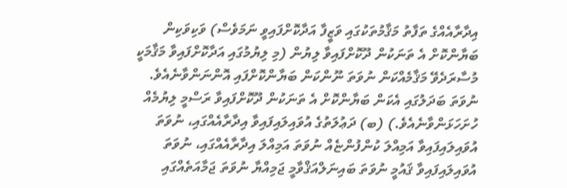އިދާރާއެއްގެ ތަފާތު މަޤާމުތަކުގައި ވަޒީފާ އަދާކޮށްފައިވީ ނަމަވެސް) ވަކިވަކިން ބަޔާންކޮށް އެ ތަނަކުން ދޫކޮށްފައިވާ ލިޔުން (މި ލިޔުމުގައި އަދާކޮށްފައިވާ މަޤާމަކީ މުސާރަދެވޭ މަޤާމެއްކަން ނުވަތަ ނޫންކަން ބަޔާންކޮށްފައި އޮންނަންވާނެއެވެ. ނުވަތަ ބަދަލުގައި އެކަން ބަޔާންކޮށް އެ ތަނަކުން ދޫކޮށްފައިވާ ރަސްމީ ލިޔުމެއް ހުށަހަޅަންވާނެއެވެ.) (ބ) ދަޢުލަތުގެ އުވައިލައިފައިވާ އިދާރާއެއްގައި، ނުވަތަ އުވައިލައިފައިވާ އަމިއްލަ ކުންފުންޏެއް ނުވަތަ އަމިއްލަ އިދާރާއެއްގައި، ނުވަތަ އުވައިލައިފައިވާ ޤައުމީ ނުވަތަ ބައިނަލްއަޤްވާމީ ޖަމިއްޔާ ނުވަތަ ޖަމާއަތެއްގައި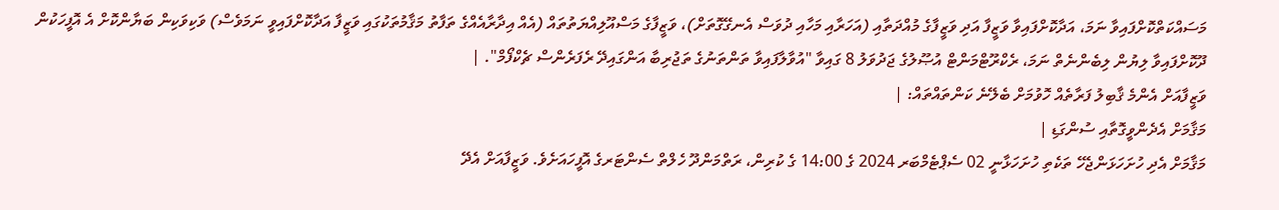މަސައްކަތްކޮށްފައިވާ ނަމަ، އަދާކޮށްފައިވާ ވަޒީފާ އަދި ވަޒީފާގެ މުއްދަތާއި (އަހަރާއި މަހާއި ދުވަސް އެނގޭގޮތަށް)، ވަޒީފާގެ މަސްއޫލިއްޔަތުތައް (އެއް އިދާރާއެއްގެ ތަފާތު މަޤާމުތަކުގައި ވަޒީފާ އަދާކޮށްފައިވީ ނަމަވެސް) ވަކިވަކިން ބަޔާންކޮށް އެ އޮފީހަކުން ދޫކޮށްފައިވާ ލިޔުން ލިބެންނެތް ނަމަ، ރެކްރޫޓްމަންޓް އުޞޫލުގެ ޖަދުވަލު 8 ގައިވާ "އުވާލާފައިވާ ތަންތަނުގެ ތަޖުރިބާ އަންގައިދޭ ރެފަރެންސް ޗެކްފޯމް". |
ވަޒީފާއަށް އެންމެ ޤާބިލު ފަރާތެއް ހޮވުމަށް ބެލޭނެ ކަންތައްތައް: |
މަޤާމަށް އެދެންވީގޮތާއި ސުންގަޑި |
މަޤާމަށް އެދި ހުށަހަޅަންޖެހޭ ތަކެތި ހުށަހަޅާނީ 02 ސެޕްޓެމްބަރ 2024 ގެ 14:00 ގެ ކުރިން، ރަތްމަންދޫ ހެލްތް ސެންޓަރގެ އޮފީހައަށެވެ. ވަޒީފާއަށް އެދޭ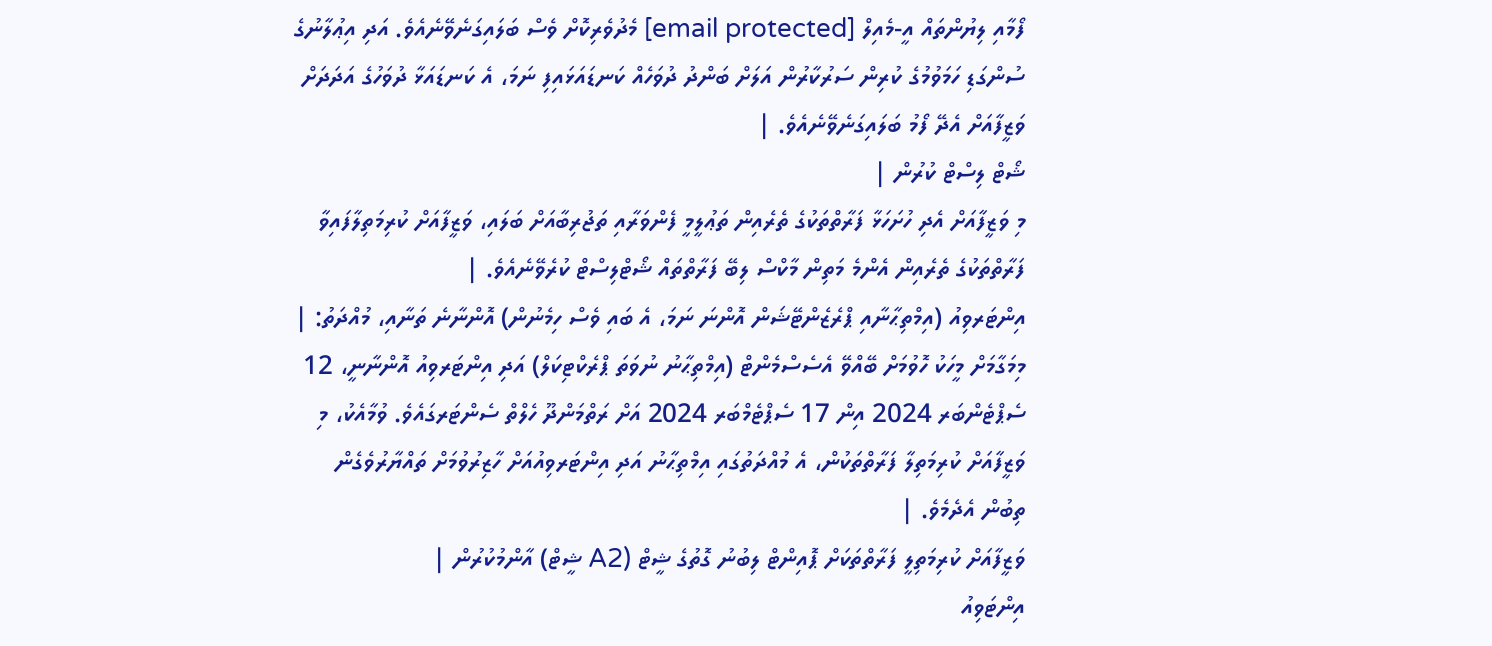ފޯމާއި ލިޔުންތައް އީ-މެއިލް [email protected] މެދުވެރިކޮށް ވެސް ބަލައިގަނެވޭނެއެވެ. އަދި އިޢުލާނުގެ ސުންގަޑި ހަމަވުމުގެ ކުރިން ސަރުކާރުން އަލަށް ބަންދު ދުވަހެއް ކަނޑައަޅައިފި ނަމަ، އެ ކަނޑައަޅާ ދުވަހުގެ އަދަދަށް ވަޒީފާއަށް އެދޭ ފޯމު ބަލައިގަނެވޭނެއެވެ. |
ޝޯޓް ލިސްޓް ކުރުން |
މި ވަޒީފާއަށް އެދި ހުށަހަޅާ ފަރާތްތަކުގެ ތެރެއިން ތަޢުލީމީ ފެންވަރާއި ތަޖުރިބާއަށް ބަލައި، ވަޒީފާއަށް ކުރިމަތިލާފައިވާ ފަރާތްތަކުގެ ތެރެއިން އެންމެ މަތިން މާކްސް ލިބޭ ފަރާތްތައް ޝޯޓްލިސްޓް ކުރެވޭނެއެވެ. |
އިންޓަރވިއު (އިމްތިޙާނާއި ޕްރެޒެންޓޭޝަން އޮންނަ ނަމަ، އެ ބައި ވެސް ހިމެނުން) އޮންނާނެ ތަނާއި، މުއްދަތު: |
މިމަގާމަށް މީހަކު ހޮވުމަށް ބޭއްވޭ އެސެސްމެންޓް (އިމްތިޙާނު ނުވަތަ ޕްރެކްޓިކަލް) އަދި އިންޓަރވިއު އޮންނާނީ، 12 ސެޕްޓެންބަރ 2024 އިން 17 ސެޕްޓެމްބަރ 2024 އަށް ރަތްމަންދޫ ހެލްތް ސެންޓަރގައެވެ. ވުމާއެކު، މި ވަޒީފާއަށް ކުރިމަތިލާ ފަރާތްތަކުން، އެ މުއްދަތުގައި އިމްތިޙާނު އަދި އިންޓަރވިއުއަށް ހާޒިރުވުމަށް ތައްޔާރުވެގެން ތިބުން އެދެމެވެ. |
ވަޒީފާއަށް ކުރިމަތިލީ ފަރާތްތަކަށް ޕޮއިންޓް ލިބުނު ގޮތުގެ ޝީޓް (A2 ޝީޓް) އާންމުކުރުން |
އިންޓަވިއު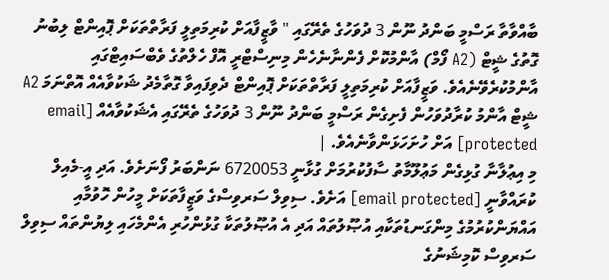ބާއްވާތާ ރަސްމީ ބަންދު ނޫން 3 ދުވަހުގެ ތެރޭގައި " ވާޒީފާއަށް ކުރިމަތިލީ ފަރާތްތަކަށް ޕޮއިންޓް ލިބުނު ގޮތުގެ ޝީޓް (A2 ފޯމް) އާންމުކޮށް ފެންނާނެހެން މިނިސްޓްރީ އޮފް ހެލްތުގެ ވެބްސައިޓްގައި އާންމުކުރެވޭނެއެވެ. ވަޒީފާއަށް ކުރިމަތިލީ ފަރާތްތަކަށް ޕޮއިންޓް ދެވިފައިވާ ގޮތާމެދު ޝަކުވާއެއް އޮތްނަމަ A2 ޝީޓް އާންމު ކުރާދުވަހުން ފެށިގެން ރަސްމީ ބަންދު ނޫން 3 ދުވަހުގެ ތެރޭގައި އެޝަކުވާއެއް [email protected] އަށް ހުށަހަޅަންވާނެއެވެ. |
މި އިޢުލާނާ ގުޅިގެން މަޢުލޫމާތު ސާފުކުރުމަށް ގުޅާނީ 6720053 ނަންބަރު ފޯނަށެވެ. އަދި އީ-މެއިލް ކުރައްވާނީ [email protected] އަށެވެ. ސިވިލް ސަރވިސްގެ ވަޒީފާތަކަށް މީހުން ހޮވުމާއި އައްޔަންކުރުމުގެ މިންގަނޑުތަކާއި އުޞޫލުތައް އަދި އެ އުޞޫލުތަކާ ގުޅުންހުރި އެންމެހައި ލިޔުންތައް ސިވިލް ސަރވިސް ކޮމިޝަނުގެ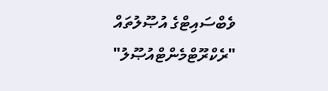ވެބްސައިޓްގެ އުޞޫލުތައް "ރެކްރޫޓްމެންޓްއުޞޫލު"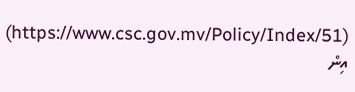(https://www.csc.gov.mv/Policy/Index/51) އިން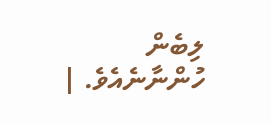ލިބެން ހުންނާނެއެވެ. |